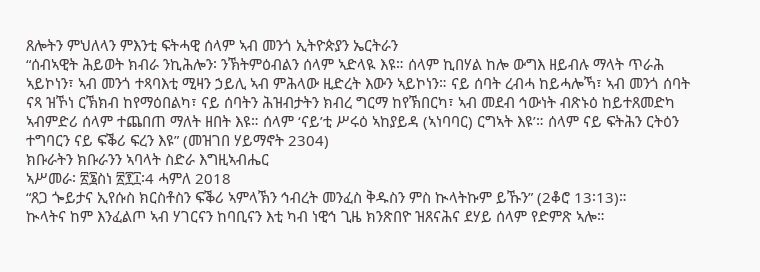ጸሎትን ምህለላን ምእንቲ ፍትሓዊ ሰላም ኣብ መንጎ ኢትዮጵያን ኤርትራን
“ሰብኣዊት ሕይወት ክብራ ንኪሕሎን፡ ንኽትምዕብልን ሰላም ኣድላዪ እዩ። ሰላም ኪበሃል ከሎ ውግእ ዘይብሉ ማላት ጥራሕ ኣይኮነን፣ ኣብ መንጎ ተጻባእቲ ሚዛን ኃይሊ ኣብ ምሕላው ዚድረት እውን ኣይኮነን። ናይ ሰባት ረብሓ ከይሓሎኻ፣ ኣብ መንጎ ሰባት ናጻ ዝኾነ ርኽክብ ከየማዕበልካ፣ ናይ ሰባትን ሕዝብታትን ክብረ ግርማ ከየኽበርካ፣ ኣብ መደብ ኅውነት ብጽኑዕ ከይተጸመድካ ኣብምድሪ ሰላም ተጨበጠ ማለት ዘበት እዩ። ሰላም ‘ናይ’ቲ ሥሩዕ ኣከያይዳ (ኣነባባር) ርግኣት እዩ’። ሰላም ናይ ፍትሕን ርትዕን ተግባርን ናይ ፍቕሪ ፍረን እዩ” (መዝገበ ሃይማኖት 2304)
ክቡራትን ክቡራንን ኣባላት ስድራ እግዚኣብሔር
ኣሥመራ፡ ፳፮ስነ ፳፻፲፡4 ሓምለ 2018
“ጸጋ ጐይታና ኢየሱስ ክርስቶስን ፍቕሪ ኣምላኽን ኅብረት መንፈስ ቅዱስን ምስ ኲላትኩም ይኹን” (2ቆሮ 13፡13)።
ኲላትና ከም እንፈልጦ ኣብ ሃገርናን ከባቢናን እቲ ካብ ነዊኅ ጊዜ ክንጽበዮ ዝጸናሕና ደሃይ ሰላም የድምጽ ኣሎ።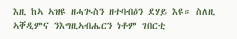እዚ ከኣ ኣዝዩ ዘሓጒስን ዘተባብዕን ደሃይ እዩ። ስለዚ ኣቐዲምና ንእግዚኣብሔርን ነቶም ገበርቲ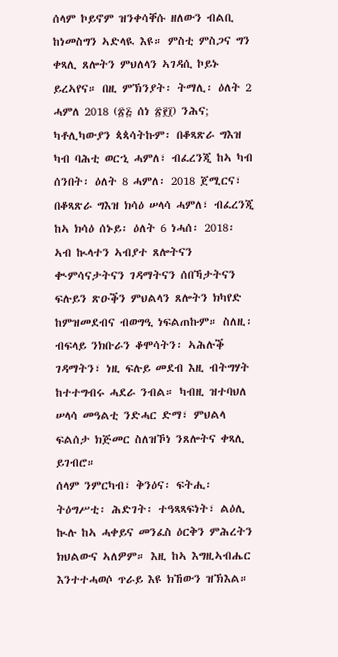ሰላም ኮይኖም ዝንቀሳቐሱ ዘለውን ብልቢ ከነመስግን ኣድላዪ እዩ። ምስቲ ምስጋና ግን ቀጻሊ ጸሎትን ምህለላን ኣገዳሲ ኮይኑ ይረኣየና። በዚ ምኽንያት፡ ትማሊ፡ ዕለት 2 ሓምለ 2018 (፳፭ ሰነ ፳፻፲) ንሕና; ካቶሊካውያን ጳጳሳትኩም፡ በቆጻጽራ ግእዝ ካብ ባሕቲ ወርኂ ሓምለ፣ ብፈረንጂ ከኣ ካብ ሰንበት፡ ዕለት 8 ሓምለ፡ 2018 ጀሚርና፣ በቆጻጽራ ግእዝ ክሳዕ ሠላሳ ሓምለ፣ ብፈረንጂ ከኣ ክሳዕ ሰኑይ፡ ዕለት 6 ነሓሰ፡ 2018፡ ኣብ ኲላተን ኣብያተ ጸሎትናን ቊምሳናታትናን ገዳማትናን ሰበኻታትናን ፍሉይን ጽዑቕን ምህልላን ጸሎትን ክካየድ ከምዝመደብና ብወግዒ ነፍልጠኩም። ስለዚ፡ ብፍላይ ንክቡራን ቆሞሳትን፡ ኣሕሉቕ ገዳማትን፣ ነዚ ፍሉይ መደብ እዚ ብትግሃት ከተተግብሩ ሓደራ ንብል። ካብዚ ዝተባህለ ሠላሳ መዓልቲ ንድሓር ድማ፣ ምህልላ ፍልሰታ ክጅመር ስለዝኾነ ንጸሎትና ቀጻሊ ይገብሮ።
ሰላም ንምርካብ፣ ቅንዕና፡ ፍትሒ፡ ትዕግሥቲ፡ ሕድገት፡ ተዓጻጻፍነት፣ ልዕሊ ኲሉ ከኣ ሓቀይና መንፈስ ዕርቅን ምሕረትን ክህልውና ኣለዎም። እዚ ከኣ እግዚኣብሔር እንተተሓወሶ ጥራይ እዩ ክኸውን ዝኽእል።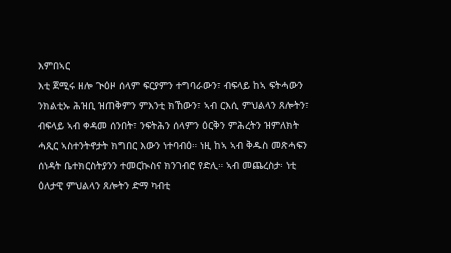እምበኣር
እቲ ጀሚሩ ዘሎ ጒዕዞ ሰላም ፍርያምን ተግባራውን፣ ብፍላይ ከኣ ፍትሓውን ንክልቲኡ ሕዝቢ ዝጠቅምን ምእንቲ ክኸውን፣ ኣብ ርእሲ ምህልላን ጸሎትን፣ ብፍላይ ኣብ ቀዳመ ሰንበት፣ ንፍትሕን ሰላምን ዕርቅን ምሕረትን ዝምለክት ሓጺር ኣስተንትኖታት ክግበር እውን ነተባብዕ። ነዚ ከኣ ኣብ ቅዱስ መጽሓፍን ሰነዳት ቤተክርስትያንን ተመርኲስና ክንገብሮ የድሊ። ኣብ መጨረስታ፡ ነቲ ዕለታዊ ምህልላን ጸሎትን ድማ ካብቲ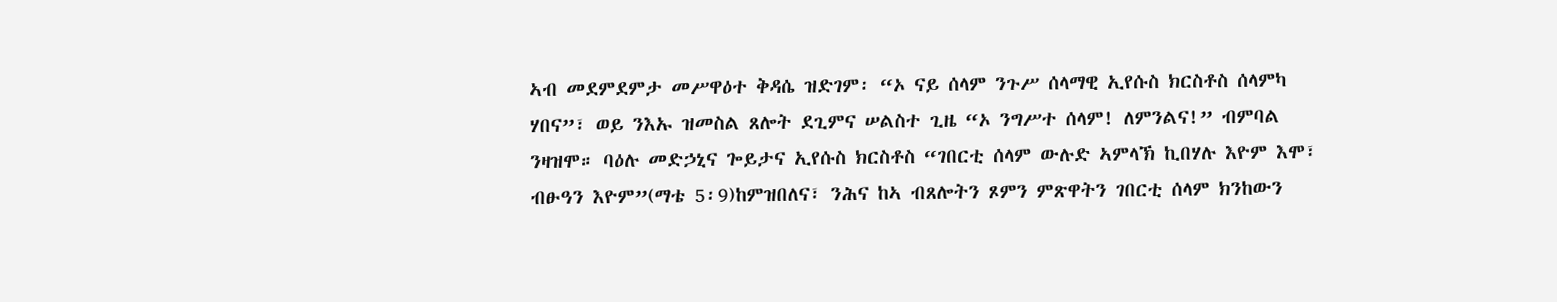ኣብ መደምደምታ መሥዋዕተ ቅዳሴ ዝድገም፡ “ኦ ናይ ሰላም ንጉሥ ሰላማዊ ኢየሱስ ክርስቶስ ሰላምካ ሃበና”፣ ወይ ንእኡ ዝመስል ጸሎት ደጊምና ሠልስተ ጊዜ “ኦ ንግሥተ ሰላም! ለምንልና!” ብምባል ንዛዝሞ። ባዕሉ መድኃኒና ጐይታና ኢየሱስ ክርስቶስ “ገበርቲ ሰላም ውሉድ ኣምላኽ ኪበሃሉ እዮም እሞ፣ ብፁዓን እዮም”(ማቴ 5፡9)ከምዝበለና፣ ንሕና ከኣ ብጸሎትን ጾምን ምጽዋትን ገበርቲ ሰላም ክንከውን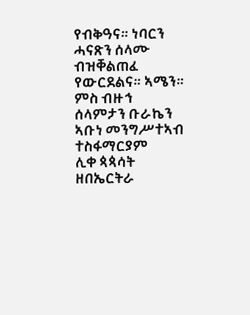የብቅዓና። ነባርን ሓናጽን ሰላሙ ብዝቐልጠፈ የውርደልና። ኣሜን።
ምስ ብዙኅ ሰላምታን ቡራኬን
ኣቡነ መንግሥተኣብ ተስፋማርያም
ሊቀ ጳጳሳት ዘበኤርትራ